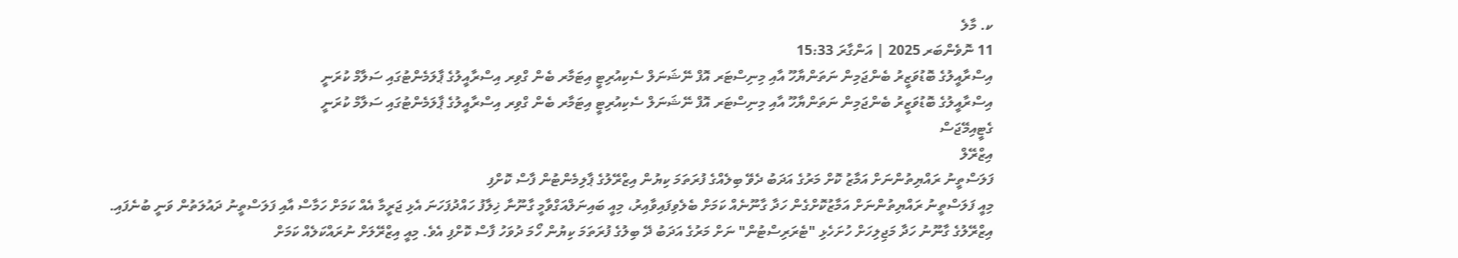ކ. މާލެ
11 ނޮވެންބަރ 2025 | އަންގާރަ 15:33
އިސްރާއީލުގެ ބޮޑުވަޒީރު ބެންޖަމިން ނަތަންޔާހޫ އާއި މިނިސްޓަރ އޮފް ނޭޝަނަލް ސެކިއުރިޓީ އިޓަމާރ ބެން ގްވިރ އިސްރާއީލުގެ ޕާލަމެންޓުގައި ސަލާމް ކުރަނީ
އިސްރާއީލުގެ ބޮޑުވަޒީރު ބެންޖަމިން ނަތަންޔާހޫ އާއި މިނިސްޓަރ އޮފް ނޭޝަނަލް ސެކިއުރިޓީ އިޓަމާރ ބެން ގްވިރ އިސްރާއީލުގެ ޕާލަމެންޓުގައި ސަލާމް ކުރަނީ
ގެޓީއިމޭޖަސް
އިޒްރޭލް
ފަލަސްތީނު ރައްޔިތުންނަށް އަމާޒު ކޮށް މަރުގެ އަދަބު ދެވޭ ބިލެއްގެ ފުރަތަމަ ކިޔުން އިޒްރޭލުގެ ޕާލިމެންޓުން ފާސް ކޮށްފި
މިއީ ފަލަސްތީނު ރައްޔިތުންނަށް އަމާޒުކޮށްގެން ހަދާ ގާނޫނެއް ކަމަށް ބެލެވިފައިވާއިރު، މިއީ ބައިނަލްއަގްވާމީ ގާނޫނާ ޚިލާފު ހައްދުފަހަނަ އެޅި ޖަރީމާ އެއް ކަމަށް ހަމާސް އާއި ފަލަސްތީނު ދައުލަތުން ވަނީ ބުނެފައި.
އިޒްރޭލުގެ ގާނޫނު ހަދާ މަޖިލިހަށް ހުށަހެޅި "ޓެރަރިސްޓުން" ނަށް މަރުގެ އަދަބު ދޭ ބިލުގެ ފުރަތަމަ ކިޔުން ހޯމަ ދުވަހު ފާސް ކޮށްފި އެވެ. މިއީ އިޒްރޭލަށް ނުރައްކަލެއް ކަމަށް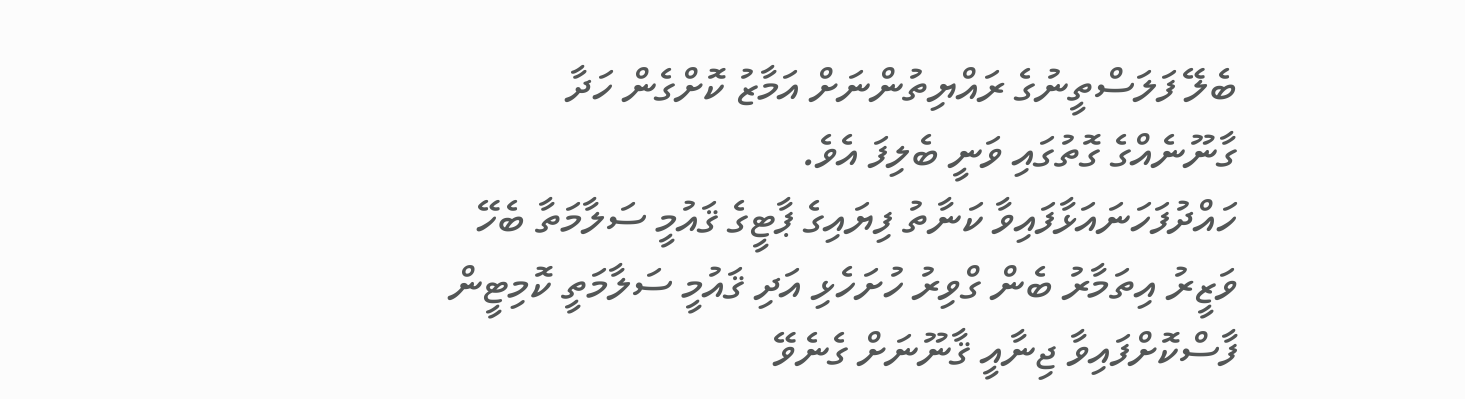ބެލޭ ފަލަސްތީނުގެ ރައްޔިތުންނަށް އަމާޒު ކޮށްގެން ހަދާ ގާނޫނެއްގެ ގޮތުގައި ވަނީ ބެލިފަ އެވެ.
ހައްދުފަހަނައަޅާފައިވާ ކަނާތު ފިޔައިގެ ޕާޓީގެ ޤައުމީ ސަލާމަތާ ބެހޭ ވަޒީރު އިތަމާރު ބެން ގްވިރު ހުށަހެޅި އަދި ޤައުމީ ސަލާމަތީ ކޮމިޓީން ފާސްކޮށްފައިވާ ޖިނާއީ ޤާނޫނަށް ގެނެވޭ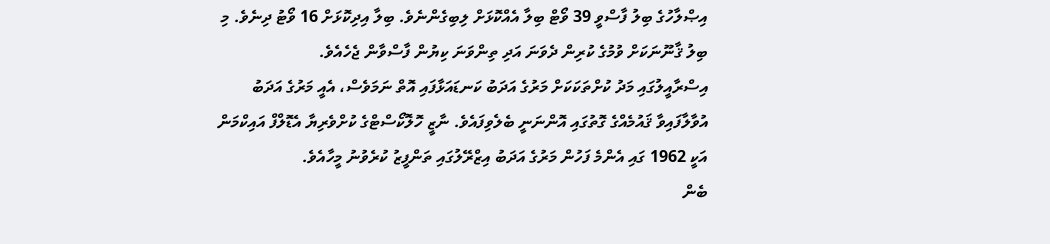އިޞްލާހުގެ ބިލު ފާސްވީ 39 ވޯޓް ބިލާ އެއްކޮޅަށް ލިބިގެންނެވެ. ބިލާ އިދިކޮޅަށް 16 ވޯޓު ދިނެވެ. މި ބިލު ޤާނޫނަކަށް ވުމުގެ ކުރިން ދެވަނަ އަދި ތިންވަނަ ކިޔުން ފާސްވާން ޖެހެއެވެ.
އިސްރާއީލުގައި މަދު ކުށްތަކަކަށް މަރުގެ އަދަބު ކަނޑައަޅާފައި އޮތް ނަމަވެސް، އެއީ މަރުގެ އަދަބު އުވާލާފައިވާ ޤައުމެއްގެ ގޮތުގައި އޮންނަނީ ބެލެވިފައެވެ. ނާޒީ ހޮލޮކޯސްޓްގެ ކުށްވެރިޔާ އެޑޮލްފް އައިކްމަން އަކީ 1962 ގައި އެންމެ ފަހުން މަރުގެ އަދަބު އިޒްރޭލުގައި ތަންފީޒު ކުރެވުނު މީހާއެވެ.
ބެން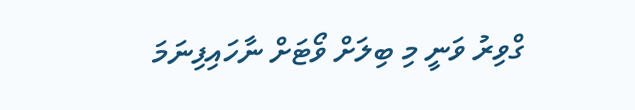ގްވިރު ވަނީ މި ބިލަށް ވޯޓަށް ނާހައިފިނަމަ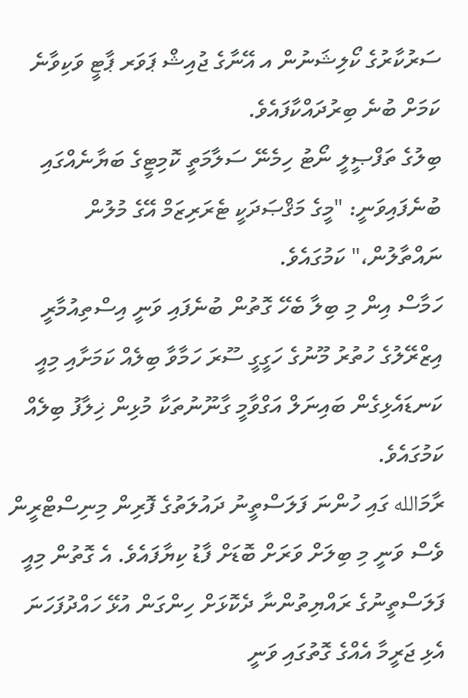ސަރުކާރުގެ ކޯލިޝަނުން އ އޭނާގެ ޖުއިޝް ޕަވަރ ޕާޓީ ވަކިވާނެ ކަމަށް ބުނެ ބިރުދައްކާފައެވެ.
ބިލުގެ ތަފްޞީލީ ނޯޓު ހިމެނޭ ސަލާމަތީ ކޮމިޓީގެ ބަޔާނެއްގައި ބުނެފައިވަނީ: "މީގެ މަޤްޞަދަކީ ޓެރަރިޒަމް އޭގެ މުލުން ނައްތާލުން،" ކަމުގައެވެ.
ހަމާސް އިން މި ބިލާ ބެހޭ ގޮތުން ބުނެފައި ވަނީ އިސްތިއުމާރީ އިޒްރޭލުގެ ހުތުރު މޫނުގެ ހަގީގީ ސޫރަ ހަމާވާ ބިލެއް ކަމަށާއި މިއީ ކަނޑައެޅިގެން ބައިނަލް އަގްވާމީ ގާނޫނުތަކާ މުޅިން ޚިލާފު ބިލެއް ކަމުގައެވެ.
ރާމަالله ގައި ހުންނަ ފަލަސްތީނު ދައުލަތުގެ ފޮރިން މިނިސްޓްރީން ވެސް ވަނީ މި ބިލަށް ވަރަށް ބޮޑަށް ފާޑު ކިޔާފައެވެ. އެ ގޮތުން މިއީ ފަލަސްތީނުގެ ރައްޔިތުންނާ ދެކޮޅަށް ހިންގަން އުޅޭ ހައްދުފަހަނަ އެޅި ޖަރީމާ އެއްގެ ގޮތުގައި ވަނީ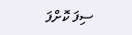ސިފަ ކޮށްފަ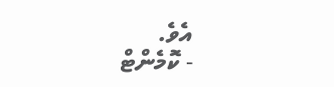އެވެ.
- ކޮމެންޓް